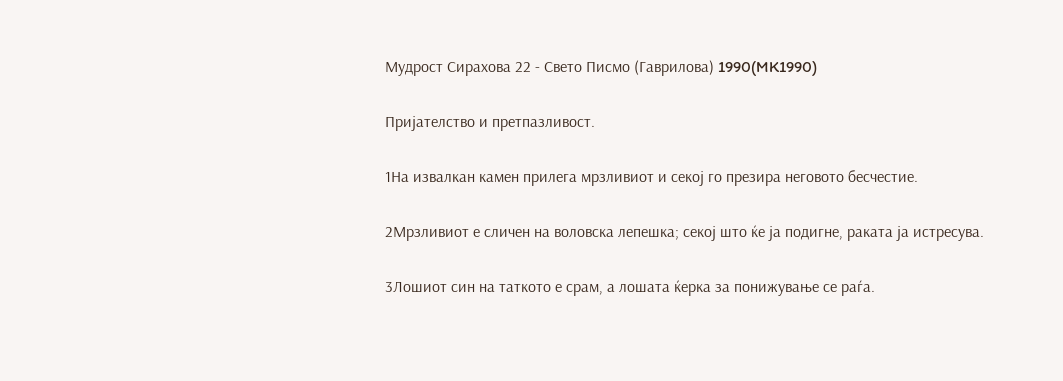Мудрост Сирахова 22 - Свето Писмо (Гаврилова) 1990(MK1990)

Пријателство и претпазливост.

1На извалкан камен прилега мрзливиот и секој го презира неговото бесчестие.

2Мрзливиот е сличен на воловска лепешка; секој што ќе ја подигне, раката ја истресува.

3Лошиот син на таткото е срам, а лошата ќерка за понижување се раѓа.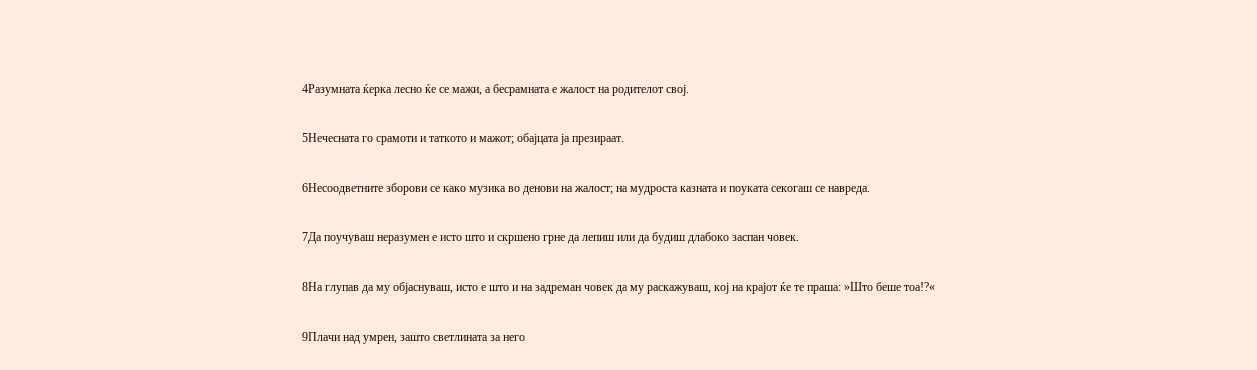4Разумната ќерка лесно ќе се мажи, а бесрамната е жалост на родителот свој.

5Нечесната го срамоти и таткото и мажот; обајцата ја презираат.

6Несоодветните зборови се како музика во денови на жалост; на мудроста казната и поуката секогаш се навреда.

7Да поучуваш неразумен е исто што и скршено грне да лепиш или да будиш длабоко заспан човек.

8На глупав да му објаснуваш, исто е што и на задреман човек да му раскажуваш, кој на крајот ќе те праша: »Што беше тоа!?«

9Плачи над умрен, зашто светлината за него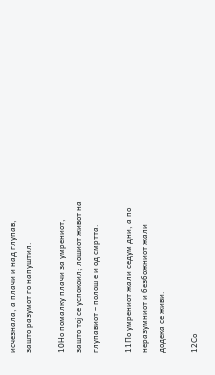исчезнала, а плачи и над глупав, зашто разумот го напуштил.

10Но помалку плачи за умрениот, зашто тој се успокоил; лошиот живот на глупавиот – полош е и од смртта.

11По умрениот жали седум дни, а по неразумниот и безбожниот жали додека се живи.

12Со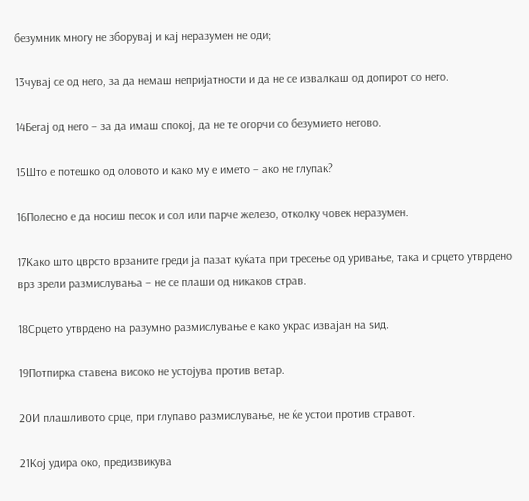безумник многу не зборувај и кај неразумен не оди;

13чувај се од него, за да немаш непријатности и да не се извалкаш од допирот со него.

14Бегај од него – за да имаш спокој, да не те огорчи со безумието негово.

15Што е потешко од оловото и како му е името – ако не глупак?

16Полесно е да носиш песок и сол или парче железо, отколку човек неразумен.

17Како што цврсто врзаните греди ја пазат куќата при тресење од уривање, така и срцето утврдено врз зрели размислувања – не се плаши од никаков страв.

18Срцето утврдено на разумно размислување е како украс извајан на ѕид.

19Потпирка ставена високо не устојува против ветар.

20И плашливото срце, при глупаво размислување, не ќе устои против стравот.

21Кој удира око, предизвикува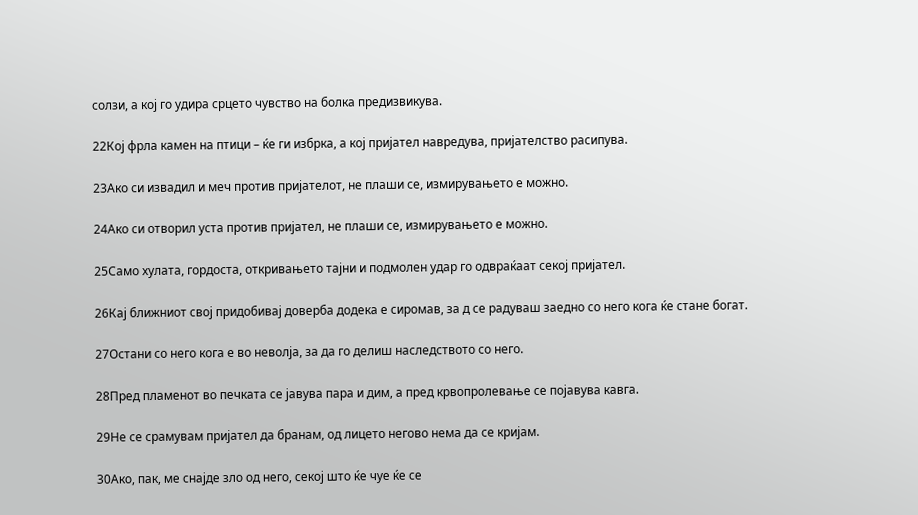солзи, а кој го удира срцето чувство на болка предизвикува.

22Кој фрла камен на птици – ќе ги избрка, а кој пријател навредува, пријателство расипува.

23Ако си извадил и меч против пријателот, не плаши се, измирувањето е можно.

24Ако си отворил уста против пријател, не плаши се, измирувањето е можно.

25Само хулата, гордоста, откривањето тајни и подмолен удар го одвраќаат секој пријател.

26Кај ближниот свој придобивај доверба додека е сиромав, за д се радуваш заедно со него кога ќе стане богат.

27Остани со него кога е во неволја, за да го делиш наследството со него.

28Пред пламенот во печката се јавува пара и дим, а пред крвопролевање се појавува кавга.

29Не се срамувам пријател да бранам, од лицето негово нема да се кријам.

30Ако, пак, ме снајде зло од него, секој што ќе чуе ќе се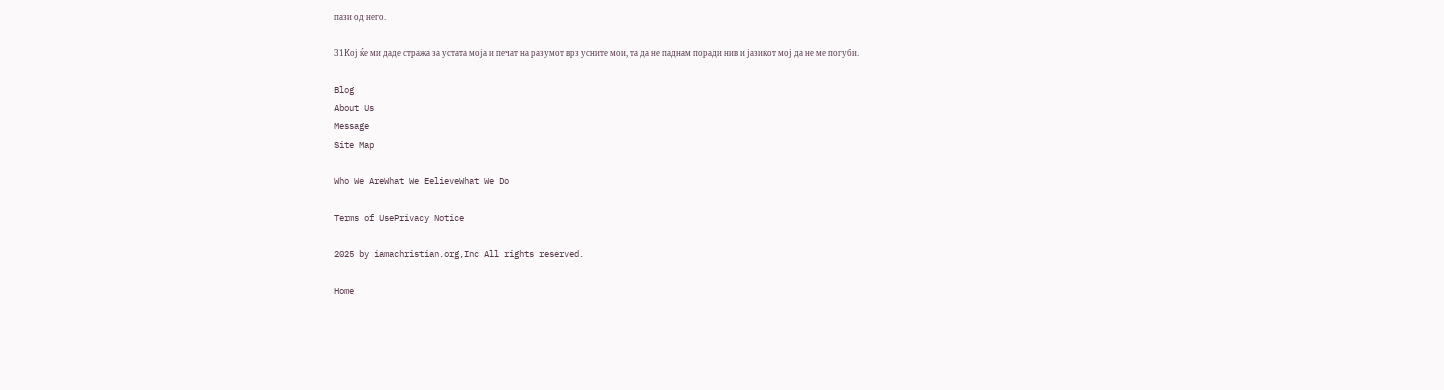пази од него.

31Кој ќе ми даде стража за устата моја и печат на разумот врз усните мои, та да не паднам поради нив и јазикот мој да не ме погуби.

Blog
About Us
Message
Site Map

Who We AreWhat We EelieveWhat We Do

Terms of UsePrivacy Notice

2025 by iamachristian.org,Inc All rights reserved.

Home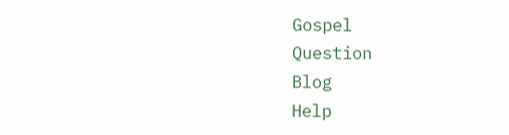Gospel
Question
Blog
Help